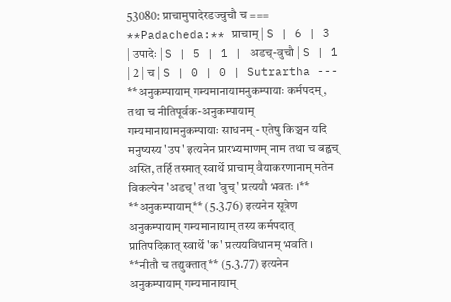53080: प्राचामुपादेरडज्वुचौ च === **Padacheda:** प्राचाम् | S | 6 | 3 | उपादेः | S | 5 | 1 | अडच्-वुचौ | S | 1 | 2 | च | S | 0 | 0 | Sutrartha --- **अनुकम्पायाम् गम्यमानायामनुकम्पायाः कर्मपदम्, तथा च नीतिपूर्वक-अनुकम्पायाम् गम्यमानायामनुकम्पायाः साधनम् - एतेषु किञ्चन यदि मनुष्यस्य 'उप' इत्यनेन प्रारभ्यमाणम् नाम तथा च बह्वच् अस्ति, तर्हि तस्मात् स्वार्थे प्राचाम् वैयाकरणानाम् मतेन विकल्पेन 'अडच्' तथा 'वुच्' प्रत्ययौ भवतः ।** **अनुकम्पायाम्** (5.3.76) इत्यनेन सूत्रेण अनुकम्पायाम् गम्यमानायाम् तस्य कर्मपदात् प्रातिपदिकात् स्वार्थे 'क' प्रत्ययविधानम् भवति । **नीतौ च तद्युक्तात्** (5.3.77) इत्यनेन अनुकम्पायाम् गम्यमानायाम्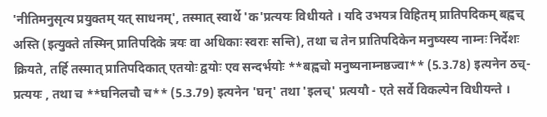'नीतिमनुसृत्य प्रयुक्तम् यत् साधनम्', तस्मात् स्वार्थे 'क'प्रत्ययः विधीयते । यदि उभयत्र विहितम् प्रातिपदिकम् बह्वच् अस्ति (इत्युक्ते तस्मिन् प्रातिपदिके त्रयः वा अधिकाः स्वराः सन्ति), तथा च तेन प्रातिपदिकेन मनुष्यस्य नाम्नः निर्देशः क्रियते, तर्हि तस्मात् प्रातिपदिकात् एतयोः द्वयोः एव सन्दर्भयोः **बह्वचो मनुष्यनाम्नष्ठज्वा** (5.3.78) इत्यनेन ठच्-प्रत्ययः , तथा च **घनिलचौ च** (5.3.79) इत्यनेन 'घन्' तथा 'इलच्' प्रत्ययौ - एते सर्वे विकल्पेन विधीयन्ते ।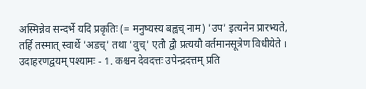अस्मिन्नेव सन्दर्भे यदि प्रकृतिः (= मनुष्यस्य बह्वच् नाम) 'उप' इत्यनेन प्रारभ्यते, तर्हि तस्मात् स्वार्थे 'अडच्' तथा 'वुच्' एतौ द्वौ प्रत्ययौ वर्तमानसूत्रेण विधीयेते । उदाहरणद्वयम् पश्यामः - 1. कश्चन देवदत्तः उपेन्द्रदत्तम् प्रति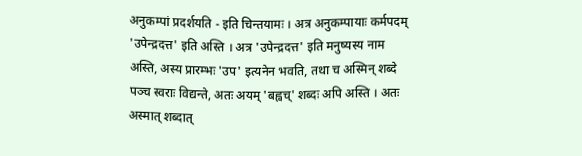अनुकम्पां प्रदर्शयति - इति चिन्तयामः । अत्र अनुकम्पायाः कर्मपदम् 'उपेन्द्रदत्त' इति अस्ति । अत्र 'उपेन्द्रदत्त' इति मनुष्यस्य नाम अस्ति, अस्य प्रारम्भः 'उप' इत्यनेन भवति, तथा च अस्मिन् शब्दे पञ्च स्वराः विद्यन्ते, अतः अयम् 'बह्वच्' शब्दः अपि अस्ति । अतः अस्मात् शब्दात्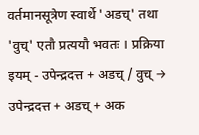वर्तमानसूत्रेण स्वार्थे 'अडच्' तथा 'वुच्' एतौ प्रत्ययौ भवतः । प्रक्रिया इयम् - उपेन्द्रदत्त + अडच् / वुच् → उपेन्द्रदत्त + अडच् + अक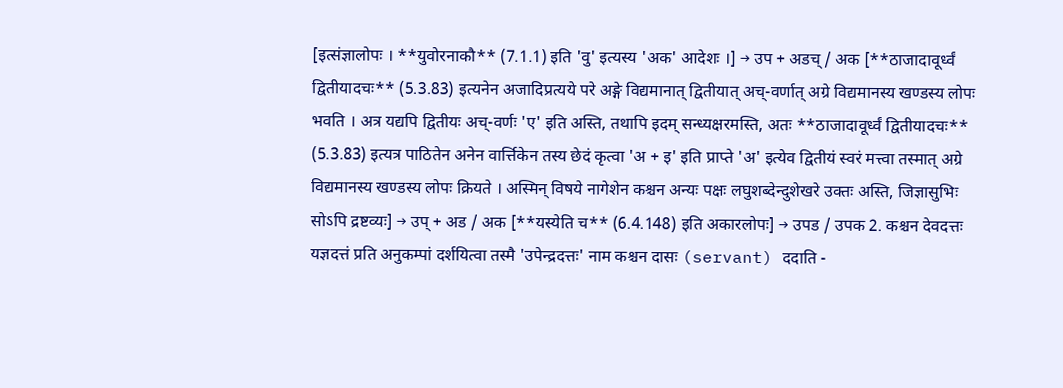[इत्संज्ञालोपः । **युवोरनाकौ** (7.1.1) इति 'वु' इत्यस्य 'अक' आदेशः ।] → उप + अडच् / अक [**ठाजादावूर्ध्वं द्वितीयादचः** (5.3.83) इत्यनेन अजादिप्रत्यये परे अङ्गे विद्यमानात् द्वितीयात् अच्-वर्णात् अग्रे विद्यमानस्य खण्डस्य लोपः भवति । अत्र यद्यपि द्वितीयः अच्-वर्णः 'ए' इति अस्ति, तथापि इदम् सन्ध्यक्षरमस्ति, अतः **ठाजादावूर्ध्वं द्वितीयादचः** (5.3.83) इत्यत्र पाठितेन अनेन वार्त्तिकेन तस्य छेदं कृत्वा 'अ + इ' इति प्राप्ते 'अ' इत्येव द्वितीयं स्वरं मत्त्वा तस्मात् अग्रे विद्यमानस्य खण्डस्य लोपः क्रियते । अस्मिन् विषये नागेशेन कश्चन अन्यः पक्षः लघुशब्देन्दुशेखरे उक्तः अस्ति, जिज्ञासुभिः सोऽपि द्रष्टव्यः] → उप् + अड / अक [**यस्येति च** (6.4.148) इति अकारलोपः] → उपड / उपक 2. कश्चन देवदत्तः यज्ञदत्तं प्रति अनुकम्पां दर्शयित्वा तस्मै 'उपेन्द्रदत्तः' नाम कश्चन दासः (servant) ददाति -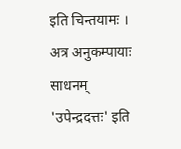इति चिन्तयामः । अत्र अनुकम्पायाः साधनम् 'उपेन्द्रदत्तः' इति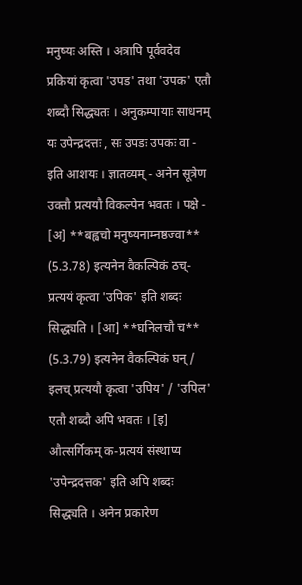मनुष्यः अस्ति । अत्रापि पूर्ववदेव प्रकियां कृत्वा 'उपड' तथा 'उपक' एतौ शब्दौ सिद्ध्यतः । अनुकम्पायाः साधनम् यः उपेन्द्रदत्तः , सः उपडः उपकः वा - इति आशयः । ज्ञातव्यम् - अनेन सूत्रेण उक्तौ प्रत्ययौ विकल्पेन भवतः । पक्षे - [अ] **बह्वचो मनुष्यनाम्नष्ठज्वा** (5.3.78) इत्यनेन वैकल्पिकं ठच्-प्रत्ययं कृत्वा 'उपिक' इति शब्दः सिद्ध्यति । [आ] **घनिलचौ च** (5.3.79) इत्यनेन वैकल्पिकं घन्/ इलच् प्रत्ययौ कृत्वा 'उपिय' / 'उपिल' एतौ शब्दौ अपि भवतः । [इ] औत्सर्गिकम् क-प्रत्ययं संस्थाप्य 'उपेन्द्रदत्तक' इति अपि शब्दः सिद्ध्यति । अनेन प्रकारेण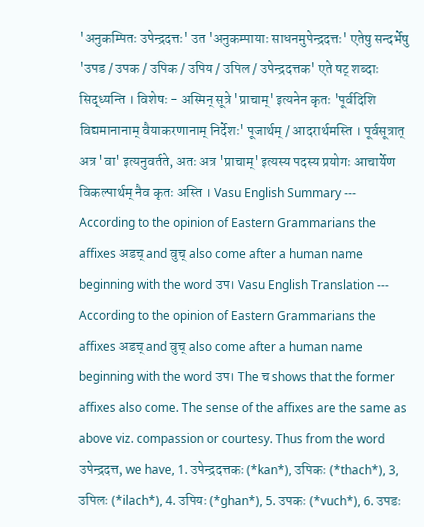'अनुकम्पितः उपेन्द्रदत्तः' उत 'अनुकम्पायाः साधनमुपेन्द्रदत्तः' एतेषु सन्दर्भेषु 'उपड / उपक / उपिक / उपिय / उपिल / उपेन्द्रदत्तक' एते षट् शब्दाः सिद्ध्यन्ति । विशेषः - अस्मिन् सूत्रे 'प्राचाम्' इत्यनेन कृतः 'पूर्वदिशि विद्यमानानाम् वैयाकरणानाम् निर्देशः' पूजार्थम् / आदरार्थमस्ति । पूर्वसूत्रात् अत्र 'वा' इत्यनुवर्तते, अतः अत्र 'प्राचाम्' इत्यस्य पदस्य प्रयोगः आचार्येण विकल्पार्थम् नैव कृतः अस्ति । Vasu English Summary --- According to the opinion of Eastern Grammarians the affixes अडच् and वुच् also come after a human name beginning with the word उप। Vasu English Translation --- According to the opinion of Eastern Grammarians the affixes अडच् and वुच् also come after a human name beginning with the word उप। The च shows that the former affixes also come. The sense of the affixes are the same as above viz. compassion or courtesy. Thus from the word उपेन्द्रदत्त, we have, 1. उपेन्द्रदत्तकः (*kan*), उपिकः (*thach*), 3, उपिलः (*ilach*), 4. उपियः (*ghan*), 5. उपकः (*vuch*), 6. उपडः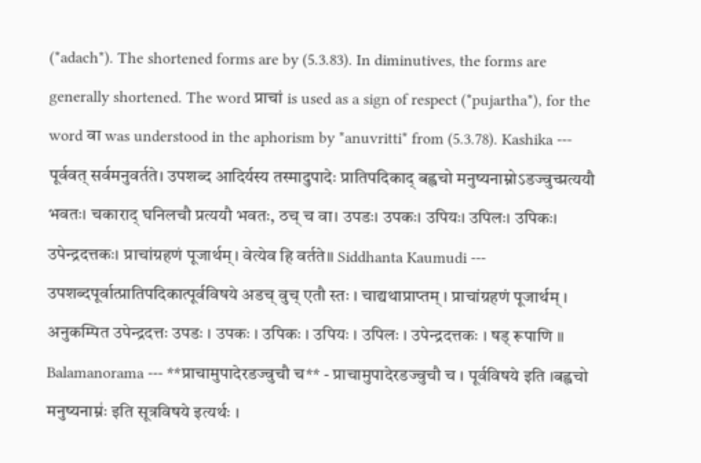(*adach*). The shortened forms are by (5.3.83). In diminutives, the forms are generally shortened. The word प्राचां is used as a sign of respect (*pujartha*), for the word वा was understood in the aphorism by *anuvritti* from (5.3.78). Kashika --- पूर्ववत् सर्वमनुवर्तते। उपशब्द आदिर्यस्य तस्मादुपादेः प्रातिपदिकाद् बह्वचो मनुष्यनाम्नोऽडज्वुच्प्रत्ययौ भवतः। चकाराद् घनिलचौ प्रत्ययौ भवतः, ठच् च वा। उपडः। उपकः। उपियः। उपिलः। उपिकः। उपेन्द्रदत्तकः। प्राचांग्रहणं पूजार्थम्। वेत्येव हि वर्तते॥ Siddhanta Kaumudi --- उपशब्दपूर्वात्प्रातिपदिकात्पूर्वविषये अडच् वुच् एतौ स्तः । चाद्यथाप्राप्तम् । प्राचांग्रहणं पूजार्थम् । अनुकम्पित उपेन्द्रदत्तः उपडः । उपकः । उपिकः । उपियः । उपिलः । उपेन्द्रदत्तकः । षड् रूपाणि ॥ Balamanorama --- **प्राचामुपादेरडज्वुचौ च** - प्राचामुपादेरडज्वुचौ च । पूर्वविषये इति ।बह्वचो मनुष्यनाम्नः॑ इति सूत्रविषये इत्यर्थः ।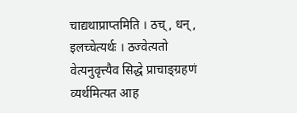चाद्यथाप्राप्तमिति । ठच्, धन्, इलच्चेत्यर्थः । ठज्वेत्यतो वेत्यनुवृत्त्यैव सिद्धे प्राचाङ्ग्रहणं व्यर्थमित्यत आह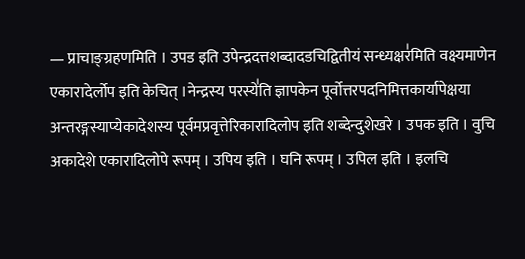— प्राचाङ्ग्रहणमिति । उपड इति उपेन्द्रदत्तशब्दादडचिद्वितीयं सन्ध्यक्षर॑मिति वक्ष्यमाणेन एकारादेर्लोप इति केचित् ।नेन्द्रस्य परस्ये॑ति ज्ञापकेन पूर्वोत्तरपदनिमित्तकार्यापेक्षया अन्तरङ्गस्याप्येकादेशस्य पूर्वमप्रवृत्तेरिकारादिलोप इति शब्देन्दुशेखरे । उपक इति । वुचि अकादेशे एकारादिलोपे रूपम् । उपिय इति । घनि रूपम् । उपिल इति । इलचि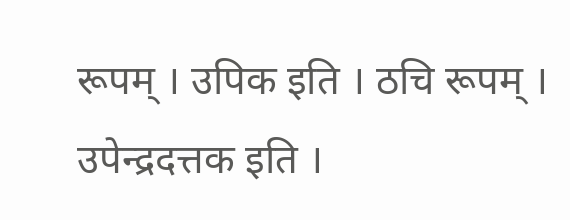रूपम् । उपिक इति । ठचि रूपम् । उपेन्द्रदत्तक इति ।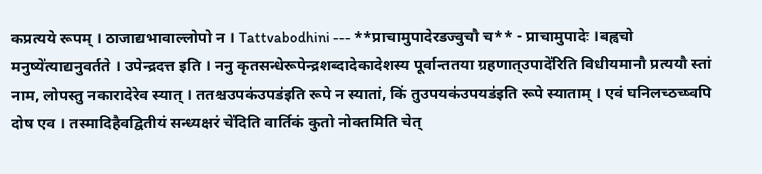कप्रत्यये रूपम् । ठाजाद्यभावाल्लोपो न । Tattvabodhini --- **प्राचामुपादेरडज्वुचौ च** - प्राचामुपादेः ।बह्वचो मनुष्ये॑त्याद्यनुवर्तते । उपेन्द्रदत्त इति । ननु कृतसन्धेरूपेन्द्रशब्दादेकादेशस्य पूर्वान्ततया ग्रहणात्उपादे॑रिति विधीयमानौ प्रत्ययौ स्तां नाम, लोपस्तु नकारादेरेव स्यात् । ततश्चउपक॑उपड॑इति रूपे न स्यातां, किं तुउपयक॑उपयड॑इति रूपे स्याताम् । एवं घनिलच्ठच्ष्वपि दोष एव । तस्मादिहैवद्वितीयं सन्ध्यक्षरं चे॑दिति वार्तिकं कुतो नोक्तमिति चेत्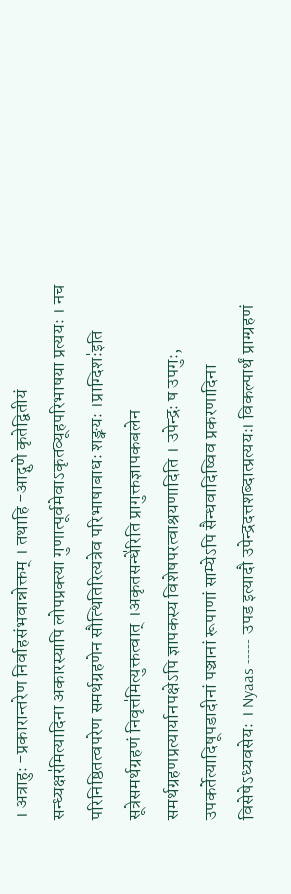। अत्राहुः -प्रकारान्तरेण निर्वाहसंभवान्नोक्तम् । तथाहि -आद्गुणे कृतेद्वितीयं सन्ध्यक्षर॑मित्यादिना अकारस्यापि लोपप्रक्त्या गुणात्पूर्वमेवाऽकृतव्यूहपरिभाषया प्रत्ययः । नच परिनिष्ठितत्वपरेण समर्थग्रहणेन सौत्थितिरित्यत्रेव परिभाषाबाधः शङ्क्यः ।प्राग्दिशः॑इति सूत्रेसमर्थग्रहणं निवृत्त॑मित्युक्तत्वात् ।अकृतसन्धे॑रिति प्रागुक्तज्ञापकबलेन समर्थग्रहणप्रत्यार्यानपक्षेऽपि ज्ञापकस्य विशेषपरत्वाश्रयणादिति । उपेन्द्रः ष उपगुः, उपकर्तेत्यादिषूपडादीनां पञ्चानां रूपाणां साम्येऽपि सैन्धवादिष्विव प्रकरणादिना विसेषेऽध्यवसेयः । Nyaas ----- उपड इत्यादौ उपेन्द्रदत्तशब्दात्प्रत्ययः। विकल्पार्थं प्राग्ग्रहणं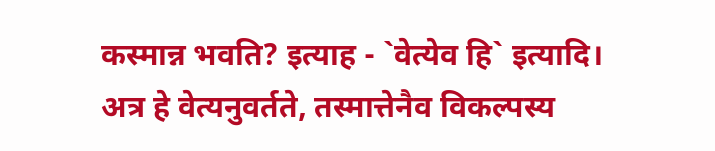कस्मान्न भवति? इत्याह - `वेत्येव हि` इत्यादि। अत्र हे वेत्यनुवर्तते, तस्मात्तेनैव विकल्पस्य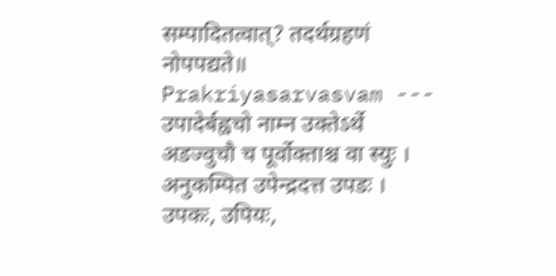सम्पादितत्वात्? तदर्थग्रहणं नोपपद्यते॥ Prakriyasarvasvam --- उपादेर्बह्वचो नाम्न उक्तेऽर्थे अडज्वुचौ च पूर्वोक्ताश्च वा स्युः । अनुकम्पित उपेन्द्रदत्त उपडः । उपकः, उपियः,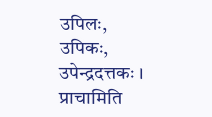उपिलः, उपिकः, उपेन्द्रदत्तकः । प्राचामिति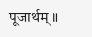पूजार्थम् ॥